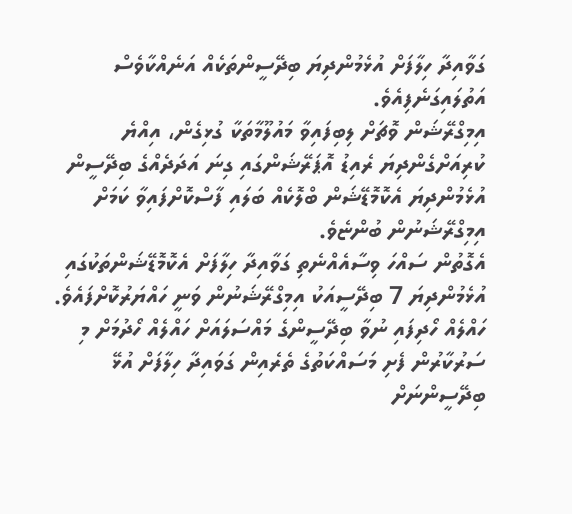ގަވާއިދާ ހިލާފަށް އުޅެމުންދިޔަ ބިދޭސީންތަކެއް އަނެއްކާވެސް އަތުލައިގަނެފިއެވެ.
އިމިގްރޭޝަން ވޮޗަށް ލިބިފައިވާ މައުލޫމާތަކާ ގުޅިގެން، އިއްޔެ ކުރިއަށްގެންދިޔަ ރެއިޑު އޮޕަރޭޝަންގައި ގިނަ އަދަދެއްގެ ބިދޭސީން އުޅެމުންދިޔަ އެކޮމޮޑޭޝަން ބްލޮކެއް ބަލައި ފާސްކޮށްފައިވާ ކަމަށް އިމިގްރޭޝަނުން ބުންޏެވެ.
އެގޮތުން ސައްހަ ވިސާއެއްނެތި ގަވާއިދާ ހިލާފަށް އެކޮމޮޑޭޝަންތަކުގައި އުޅެމުންދިޔަ 7 ބިދޭސީއަކު އިމިގްރޭޝަނުން ވަނީ ހައްޔަރުކޮށްފައެވެ.
ހައްލެއް ހޯދިފައި ނުވާ ބިދޭސީންގެ މައްސަލައަށް ހައްލެއް ހޯދުމަށް މި ސަރުކާރުން ފެށި މަސައްކަތުގެ ތެރެއިން ގަވައިދާ ހިލާފަށް އުޅޭ ބިދޭސީންނަށް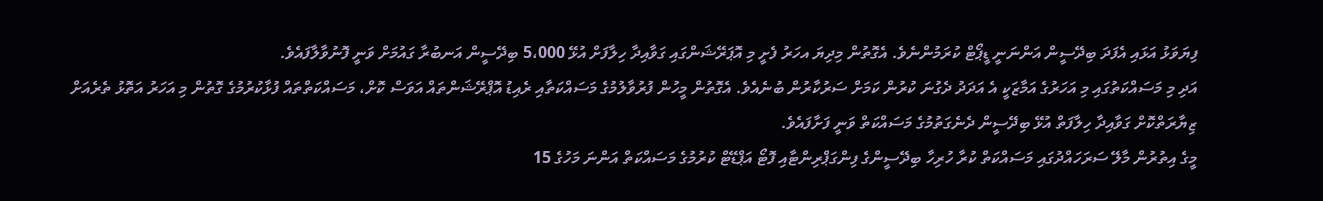ފިޔަވަޅު އަޅައި އެފަދަ ބިދޭސީން އަންނަނީ ޑީޕޯޓް ކުރަމުންނެވެ. އެގޮތުން މިދިޔަ އހަރު ފެށީ މި އޮޕަރޭޝަންގައި ގަވާއިދާ ހިލާފަށް އުޅޭ 5،000 ބިދޭސީން އަނބުރާ ގައުމަށް ވަނީ ފޮނުވާލާފައެވެ.
އަދި މި މަސައްކަތުގައި މި އަހަރުގެ އަމާޒަކީ އެ އަދަދު ދެގުނަ ކުރުން ކަމަށް ސަރުކާރުން ބުނެއެވެ. އެގޮތުން މީހުން ފުރުވާލުމުގެ މަސައްކަތާއި ރެއިޑު އޮޕްރޭޝަންތައް އަވަސް ކޮށް، މަސައްކަތްތައް ފުޅާކުރުމުގެ ގޮތުން މި އަހަރު އަތޮޅު ތެރެއަށް ޒިޔާރަތްކޮށް ގަވާއިދާ ހިލާފަތް އުޅޭ ބިދޭސީން ދެނެގަތުމުގެ މަސައްކަތް ވަނީ ފަށާފައެވެ.
މީގެ އިތުރުން މާލޭ ސަރަހައްދުގައި މަސައްކަތް ކުރާ ހުރިހާ ބިދޭސީންގެ ފިންގަޕްރިންޓާއި ފޮޓޯ އަޕްޑޭޓް ކުރުމުގެ މަސައްކަތް އަންނަ މަހުގެ 15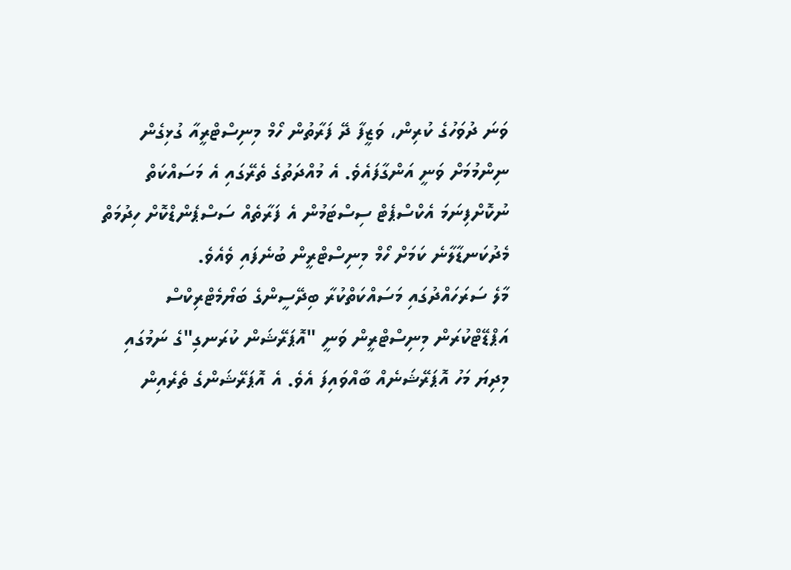ވަނަ ދުވަހުގެ ކުރިން، ވަޒީފާ ދޭ ފަރާތުން ހޯމް މިނިސްޓްރީއާ ގުޅިގެން ނިންމުމަށް ވަނީ އަންގާފައެވެ. އެ މުއްދަތުގެ ތެރޭގައި އެ މަސައްކަތް ނުކޮށްފިނަމަ އެކްސްޕެޓް ސިސްޓަމުން އެ ފަރާތެއް ސަސްޕެންޑްކޮށް ހިދުމަތް މެދުކަނޑާލާނެ ކަމަށް ހޯމް މިނިސްޓްރީން ބުނެފައި ވެއެވެ.
މާލެ ސަރަހައްދުގައި މަސައްކަތްކުރާ ބިދޭސީންގެ ބަޔޯމެޓްރިކްސް އަޕްޑޭޓްކުރަން މިނިސްޓްރީން ވަނީ "އޮޕަރޭޝަން ކުރަނގި"ގެ ނަމުގައި މިދިޔަ މަހު އޮޕަރޭޝަނެއް ބާއްވައިފަ އެވެ. އެ އޮޕަރޭޝަންގެ ތެރެއިން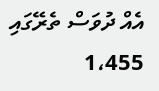އެއް ދުވަސް ތެރޭގައި 1،455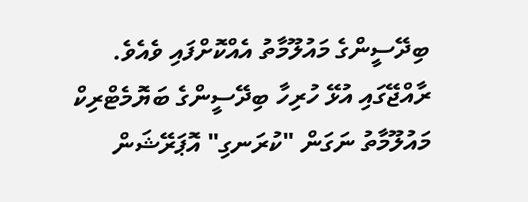ބިދޭސީންގެ މައުލޫމާތު އެއްކޮށްފައި ވެއެވެ.
ރާއްޖޭގައި އުޅޭ ހުރިހާ ބިދޭސީންގެ ބަޔޮމެޓްރިކް މައުލޫމާތު ނަގަން "ކުރަނގި" އޮޕަރޭޝަން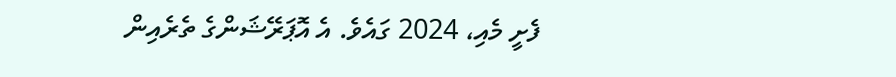ފެށީ މެއި، 2024 ގައެވެ. އެ އޮޕަރޭޝަންގެ ތެރެއިން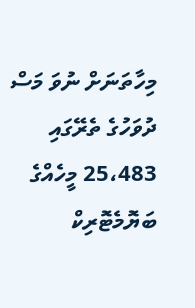މިހާތަނަށް ނުވަ މަސް ދުވަހުގެ ތެރޭގައި 25،483 މީހެއްގެ ބަޔޮމެޓޮރިކް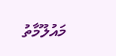މައުލޫމާތު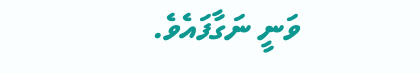ވަނީ ނަގާފައެވެ.